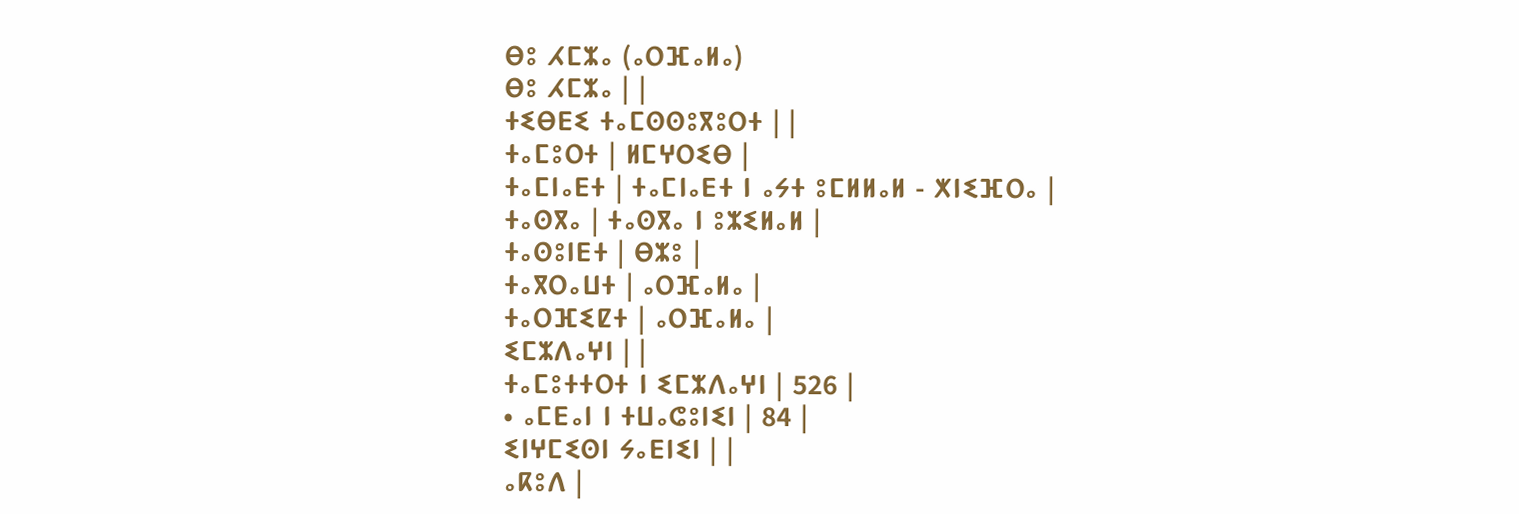ⴱⵓ ⵃⵎⵣⴰ (ⴰⵔⴼⴰⵍⴰ)
ⴱⵓ ⵃⵎⵣⴰ | |
ⵜⵉⴱⴹⵉ ⵜⴰⵎⵙⵙⵓⴳⵓⵔⵜ | |
ⵜⴰⵎⵓⵔⵜ | ⵍⵎⵖⵔⵉⴱ |
ⵜⴰⵎⵏⴰⴹⵜ | ⵜⴰⵎⵏⴰⴹⵜ ⵏ ⴰⵢⵜ ⵓⵎⵍⵍⴰⵍ - ⵅⵏⵉⴼⵔⴰ |
ⵜⴰⵙⴳⴰ | ⵜⴰⵙⴳⴰ ⵏ ⵓⵣⵉⵍⴰⵍ |
ⵜⴰⵙⵓⵏⴹⵜ | ⴱⵣⵓ |
ⵜⴰⴳⵔⴰⵡⵜ | ⴰⵔⴼⴰⵍⴰ |
ⵜⴰⵔⴼⵉⵇⵜ | ⴰⵔⴼⴰⵍⴰ |
ⵉⵎⵣⴷⴰⵖⵏ | |
ⵜⴰⵎⵓⵜⵜⵔⵜ ⵏ ⵉⵎⵣⴷⴰⵖⵏ | 526 |
• ⴰⵎⴹⴰⵏ ⵏ ⵜⵡⴰⵛⵓⵏⵉⵏ | 84 |
ⵉⵏⵖⵎⵉⵙⵏ ⵢⴰⴹⵏⵉⵏ | |
ⴰⴽⵓⴷ |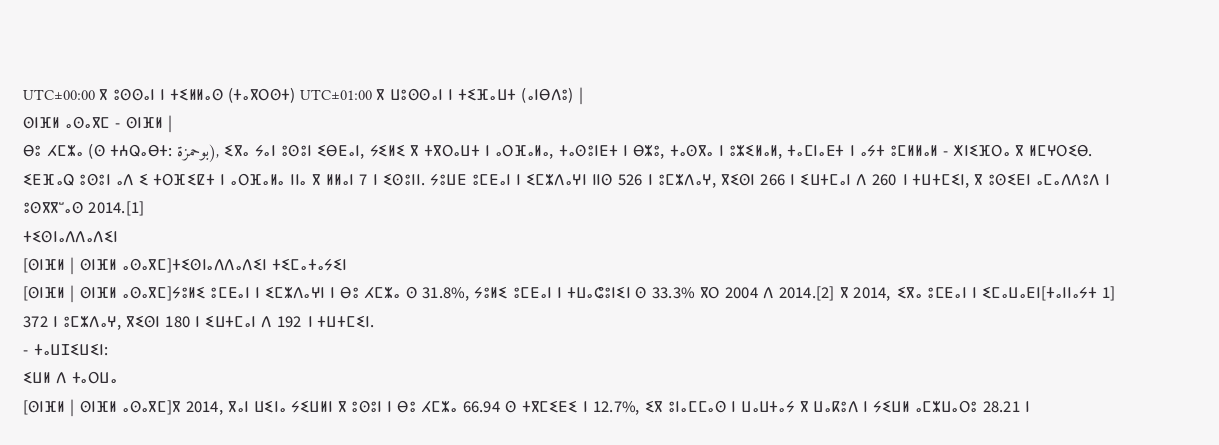UTC±00:00 ⴳ ⵓⵙⵙⴰⵏ ⵏ ⵜⵉⵍⵍⴰⵙ (ⵜⴰⴳⵔⵙⵜ) UTC±01:00 ⴳ ⵡⵓⵙⵙⴰⵏ ⵏ ⵜⵉⴼⴰⵡⵜ (ⴰⵏⴱⴷⵓ) |
ⵙⵏⴼⵍ ⴰⵙⴰⴳⵎ - ⵙⵏⴼⵍ |
ⴱⵓ ⵃⵎⵣⴰ (ⵙ ⵜⵄⵕⴰⴱⵜ: بوحمزة), ⵉⴳⴰ ⵢⴰⵏ ⵓⵙⵓⵏ ⵉⴱⴹⴰⵏ, ⵢⵉⵍⵉ ⴳ ⵜⴳⵔⴰⵡⵜ ⵏ ⴰⵔⴼⴰⵍⴰ, ⵜⴰⵙⵓⵏⴹⵜ ⵏ ⴱⵣⵓ, ⵜⴰⵙⴳⴰ ⵏ ⵓⵣⵉⵍⴰⵍ, ⵜⴰⵎⵏⴰⴹⵜ ⵏ ⴰⵢⵜ ⵓⵎⵍⵍⴰⵍ - ⵅⵏⵉⴼⵔⴰ ⴳ ⵍⵎⵖⵔⵉⴱ. ⵉⴹⴼⴰⵕ ⵓⵙⵓⵏ ⴰⴷ ⵉ ⵜⵔⴼⵉⵇⵜ ⵏ ⴰⵔⴼⴰⵍⴰ ⵏⵏⴰ ⴳ ⵍⵍⴰⵏ 7 ⵏ ⵉⵙⵓⵏⵏ. ⵢⵓⵡⴹ ⵓⵎⴹⴰⵏ ⵏ ⵉⵎⵣⴷⴰⵖⵏ ⵏⵏⵙ 526 ⵏ ⵓⵎⵣⴷⴰⵖ, ⴳⵉⵙⵏ 266 ⵏ ⵉⵡⵜⵎⴰⵏ ⴷ 260 ⵏ ⵜⵡⵜⵎⵉⵏ, ⴳ ⵓⵙⵉⴹⵏ ⴰⵎⴰⴷⴷⵓⴷ ⵏ ⵓⵙⴳⴳⵯⴰⵙ 2014.[1]
ⵜⵉⵙⵏⴰⴷⴷⴰⴷⵉⵏ
[ⵙⵏⴼⵍ | ⵙⵏⴼⵍ ⴰⵙⴰⴳⵎ]ⵜⵉⵙⵏⴰⴷⴷⴰⴷⵉⵏ ⵜⵉⵎⴰⵜⴰⵢⵉⵏ
[ⵙⵏⴼⵍ | ⵙⵏⴼⵍ ⴰⵙⴰⴳⵎ]ⵢⵓⵍⵉ ⵓⵎⴹⴰⵏ ⵏ ⵉⵎⵣⴷⴰⵖⵏ ⵏ ⴱⵓ ⵃⵎⵣⴰ ⵙ 31.8%, ⵢⵓⵍⵉ ⵓⵎⴹⴰⵏ ⵏ ⵜⵡⴰⵛⵓⵏⵉⵏ ⵙ 33.3% ⴳⵔ 2004 ⴷ 2014.[2] ⴳ 2014, ⵉⴳⴰ ⵓⵎⴹⴰⵏ ⵏ ⵉⵎⴰⵡⴰⴹⵏ[ⵜⴰⵏⵏⴰⵢⵜ 1] 372 ⵏ ⵓⵎⵣⴷⴰⵖ, ⴳⵉⵙⵏ 180 ⵏ ⵉⵡⵜⵎⴰⵏ ⴷ 192 ⵏ ⵜⵡⵜⵎⵉⵏ.
- ⵜⴰⵡⵊⵉⵡⵉⵏ:
ⵉⵡⵍ ⴷ ⵜⴰⵔⵡⴰ
[ⵙⵏⴼⵍ | ⵙⵏⴼⵍ ⴰⵙⴰⴳⵎ]ⴳ 2014, ⴳⴰⵏ ⵡⵉⵏⴰ ⵢⵉⵡⵍⵏ ⴳ ⵓⵙⵓⵏ ⵏ ⴱⵓ ⵃⵎⵣⴰ 66.94 ⵙ ⵜⴳⵎⵉⴹⵉ ⵏ 12.7%, ⵉⴳ ⵓⵏⴰⵎⵎⴰⵙ ⵏ ⵡⴰⵡⵜⴰⵢ ⴳ ⵡⴰⴽⵓⴷ ⵏ ⵢⵉⵡⵍ ⴰⵎⵣⵡⴰⵔⵓ 28.21 ⵏ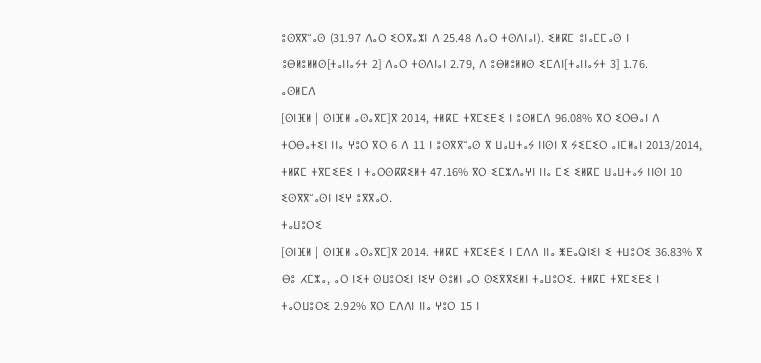ⵓⵙⴳⴳⵯⴰⵙ (31.97 ⴷⴰⵔ ⵉⵔⴳⴰⵣⵏ ⴷ 25.48 ⴷⴰⵔ ⵜⵙⴷⵏⴰⵏ). ⵉⵍⴽⵎ ⵓⵏⴰⵎⵎⴰⵙ ⵏ ⵓⴱⵍⵓⵍⵍⵙ[ⵜⴰⵏⵏⴰⵢⵜ 2] ⴷⴰⵔ ⵜⵙⴷⵏⴰⵏ 2.79, ⴷ ⵓⴱⵍⵓⵍⵍⵙ ⵉⵎⴷⵏ[ⵜⴰⵏⵏⴰⵢⵜ 3] 1.76.
ⴰⵙⵍⵎⴷ
[ⵙⵏⴼⵍ | ⵙⵏⴼⵍ ⴰⵙⴰⴳⵎ]ⴳ 2014, ⵜⵍⴽⵎ ⵜⴳⵎⵉⴹⵉ ⵏ ⵓⵙⵍⵎⴷ 96.08% ⴳⵔ ⵉⵔⴱⴰⵏ ⴷ ⵜⵔⴱⴰⵜⵉⵏ ⵏⵏⴰ ⵖⵓⵔ ⴳⵔ 6 ⴷ 11 ⵏ ⵓⵙⴳⴳⵯⴰⵙ ⴳ ⵡⴰⵡⵜⴰⵢ ⵏⵏⵙⵏ ⴳ ⵢⵉⵎⵉⵔ ⴰⵏⵎⵍⴰⵏ 2013/2014, ⵜⵍⴽⵎ ⵜⴳⵎⵉⴹⵉ ⵏ ⵜⴰⵔⵙⴽⴽⵉⵍⵜ 47.16% ⴳⵔ ⵉⵎⵣⴷⴰⵖⵏ ⵏⵏⴰ ⵎⵉ ⵉⵍⴽⵎ ⵡⴰⵡⵜⴰⵢ ⵏⵏⵙⵏ 10 ⵉⵙⴳⴳⵯⴰⵙⵏ ⵏⵉⵖ ⵓⴳⴳⴰⵔ.
ⵜⴰⵡⵓⵔⵉ
[ⵙⵏⴼⵍ | ⵙⵏⴼⵍ ⴰⵙⴰⴳⵎ]ⴳ 2014. ⵜⵍⴽⵎ ⵜⴳⵎⵉⴹⵉ ⵏ ⵎⴷⴷ ⵏⵏⴰ ⵥⴹⴰⵕⵏⵉⵏ ⵉ ⵜⵡⵓⵔⵉ 36.83% ⴳ ⴱⵓ ⵃⵎⵣⴰ, ⴰⵔ ⵏⵉⵜ ⵙⵡⵓⵔⵉⵏ ⵏⵉⵖ ⵙⵓⵍⵏ ⴰⵔ ⵙⵉⴳⴳⵉⵍⵏ ⵜⴰⵡⵓⵔⵉ. ⵜⵍⴽⵎ ⵜⴳⵎⵉⴹⵉ ⵏ ⵜⴰⵔⵡⵓⵔⵉ 2.92% ⴳⵔ ⵎⴷⴷⵏ ⵏⵏⴰ ⵖⵓⵔ 15 ⵏ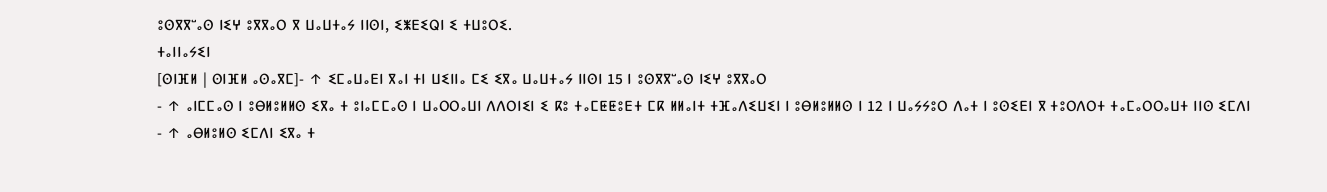ⵓⵙⴳⴳⵯⴰⵙ ⵏⵉⵖ ⵓⴳⴳⴰⵔ ⴳ ⵡⴰⵡⵜⴰⵢ ⵏⵏⵙⵏ, ⵉⵥⴹⵉⵕⵏ ⵉ ⵜⵡⵓⵔⵉ.
ⵜⴰⵏⵏⴰⵢⵉⵏ
[ⵙⵏⴼⵍ | ⵙⵏⴼⵍ ⴰⵙⴰⴳⵎ]- ↑ ⵉⵎⴰⵡⴰⴹⵏ ⴳⴰⵏ ⵜⵏ ⵡⵉⵏⵏⴰ ⵎⵉ ⵉⴳⴰ ⵡⴰⵡⵜⴰⵢ ⵏⵏⵙⵏ 15 ⵏ ⵓⵙⴳⴳⵯⴰⵙ ⵏⵉⵖ ⵓⴳⴳⴰⵔ
- ↑ ⴰⵏⵎⵎⴰⵙ ⵏ ⵓⴱⵍⵓⵍⵍⵙ ⵉⴳⴰ ⵜ ⵓⵏⴰⵎⵎⴰⵙ ⵏ ⵡⴰⵔⵔⴰⵡⵏ ⴷⴷⵔⵏⵉⵏ ⵉ ⴽⵓ ⵜⴰⵎⵟⵟⵓⴹⵜ ⵎⴽ ⵍⵍⴰⵏⵜ ⵜⴼⴰⴷⵉⵡⵉⵏ ⵏ ⵓⴱⵍⵓⵍⵍⵙ ⵏ 12 ⵏ ⵡⴰⵢⵢⵓⵔ ⴷⴰⵜ ⵏ ⵓⵙⵉⴹⵏ ⴳ ⵜⵓⵔⴷⵔⵜ ⵜⴰⵎⴰⵔⵔⴰⵡⵜ ⵏⵏⵙ ⵉⵎⴷⵏ
- ↑ ⴰⴱⵍⵓⵍⵙ ⵉⵎⴷⵏ ⵉⴳⴰ ⵜ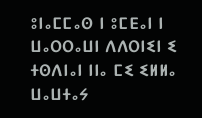ⵓⵏⴰⵎⵎⴰⵙ ⵏ ⵓⵎⴹⴰⵏ ⵏ ⵡⴰⵔⵔⴰⵡⵏ ⴷⴷⵔⵏⵉⵏ ⵉ ⵜⵙⴷⵏⴰⵏ ⵏⵏⴰ ⵎⵉ ⵉⵍⵍⴰ ⵡⴰⵡⵜⴰⵢ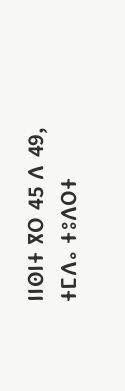ⵏⵏⵙⵏⵜ ⴳⵔ 45 ⴷ 49, ⵜⵎⴷⴰ ⵜⵓⴷⵔⵜ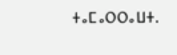ⵜⴰⵎⴰⵔⵔⴰⵡⵜ.